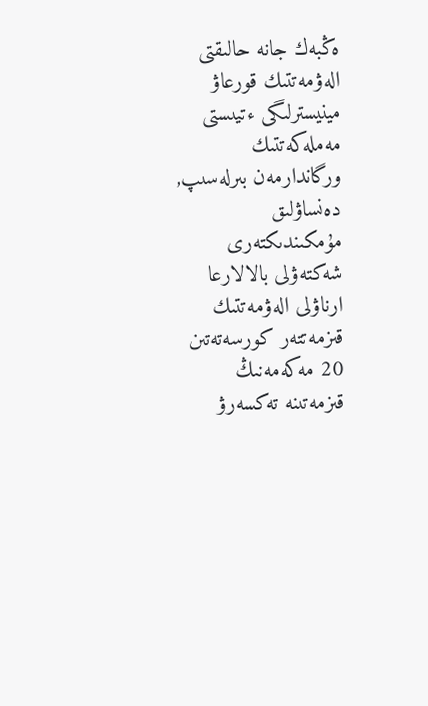ەڭبەك جانە حالىقتى الەۋمەتتىك قورعاۋ مينيسترلىگى ءتيىستى مەملەكەتتىك ورگاندارمەن بىرلەسىپ, دەنساۋلىق مۇمكىندىكتەرى شەكتەۋلى بالالارعا ارناۋلى الەۋمەتتىك قىزمەتتەر كورسەتەتىن 20 مەكەمەنىڭ قىزمەتىنە تەكسەرۋ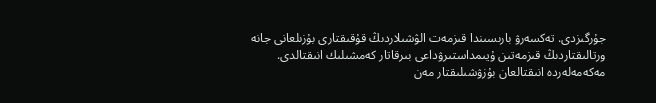جۇرگىزدى. تەكسەرۋ بارىسىندا قىزمەت الۋشىلاردىڭ قۇقىقتارى بۇزىلعانى جانە ورتالىقتاردىڭ قىزمەتىن ۇيىمداستىرۋداعى بىرقاتار كەمشىلىك انىقتالدى.
مەكەمەلەردە انىقتالعان بۇزۋشىلىقتار مەن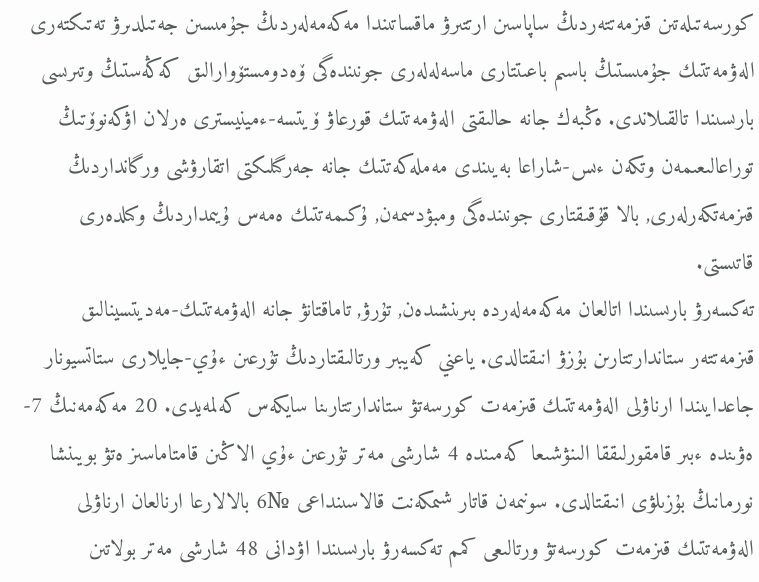كورسەتىلەتىن قىزمەتتەردىڭ ساپاسىن ارتتىرۋ ماقساتىندا مەكەمەلەردىڭ جۇمىسىن جەتىلدىرۋ تەتىكتەرى الەۋمەتتىك جۇمىستىڭ باسىم باعىتتارى ماسەلەلەرى جونىندەگى ۆەدومستۆوارالىق كەڭەستىڭ وتىرىسى بارىسىندا تالقىلاندى. ەڭبەك جانە حالىقتى الەۋمەتتىك قورعاۋ ۆيتسە-ءمينيسترى ەرلان اۋكەنوۆتىڭ توراعالىعىمەن وتكەن ءىس-شاراعا بەيىندى مەملەكەتتىك جانە جەرگىلىكتى اتقارۋشى ورگانداردىڭ قىزمەتكەرلەرى, بالا قۇقىقتارى جونىندەگى ومبۋدسمەن, ۇكىمەتتىك ەمەس ۇيىمداردىڭ وكىلدەرى قاتىستى.
تەكسەرۋ بارىسىندا اتالعان مەكەمەلەردە بىرىنشىدەن, تۇرۋ, تاماقتانۋ جانە الەۋمەتتىك-مەديتسينالىق قىزمەتتەر ستاندارتتارىن بۇزۋ انىقتالدى. ياعني كەيبىر ورتالىقتاردىڭ تۇرعىن ءۇي-جايلارى ستاتسيونار جاعدايىندا ارناۋلى الەۋمەتتىك قىزمەت كورسەتۋ ستاندارتتارىنا سايكەس كەلمەيدى. 20 مەكەمەنىڭ 7-ەۋىندە ءبىر قامقورلىققا الىنۋشىعا كەمىندە 4 شارشى مەتر تۇرعىن ءۇي الاڭىن قامتاماسىز ەتۋ بويىنشا نورمانىڭ بۇزىلۋى انىقتالدى. سونىمەن قاتار شىمكەنت قالاسىنداعى №6 بالالارعا ارنالعان ارناۋلى الەۋمەتتىك قىزمەت كورسەتۋ ورتالىعى كمم تەكسەرۋ بارىسىندا اۋدانى 48 شارشى مەتر بولاتىن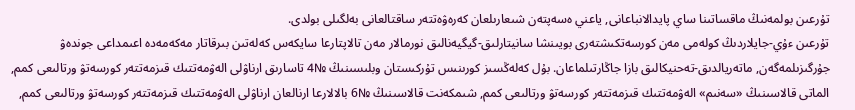تۇرعىن بولمەنىڭ ماقساتىنا ساي پايدالانباعانى, ياعني ەسەپتەن شىعارىلعان كەرەۋەتتەر ساقتالعانى بەلگىلى بولدى.
تۇرعىن ءۇي-جايلاردىڭ كولەمى مەن كورسەتكىشتەرى بويىنشا سانيتارلىق-گيگيەنالىق نورمالار مەن تالاپتارعا سايكەس كەلەتىن بىرقاتار مەكەمەدە اعىمداعى جوندەۋ جۇرگىزىلمەگەن, ماتەريالدىق-تەحنيكالىق بازا جاڭارتىلماعان. بۇل كەلەڭسىز كورىنىس تۇركىستان وبلىسىنىڭ №4 تاسارىق ارناۋلى الەۋمەتتىك قىزمەتتەر كورسەتۋ ورتالىعى كمم, الماتى قالاسىنىڭ «سەنىم» الەۋمەتتىك قىزمەتتەر كورسەتۋ ورتالىعى كمم, شىمكەنت قالاسىنىڭ №6 بالالارعا ارنالعان ارناۋلى الەۋمەتتىك قىزمەتتەر كورسەتۋ ورتالىعى كمم,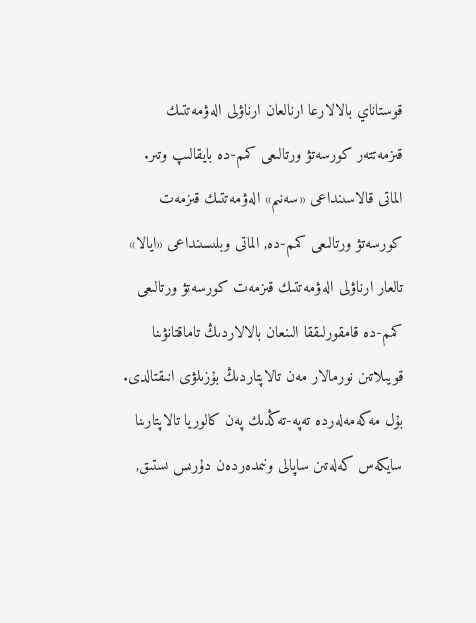قوستاناي بالالارعا ارنالعان ارناۋلى الەۋمەتتىك قىزمەتتەر كورسەتۋ ورتالىعى كمم-دە بايقالىپ وتىر.
الماتى قالاسىنداعى «سەنىم» الەۋمەتتىك قىزمەت كورسەتۋ ورتالىعى كمم-دە, الماتى وبلىسىنداعى «ايالا» تالعار ارناۋلى الەۋمەتتىك قىزمەت كورسەتۋ ورتالىعى كمم-دە قامقورلىققا الىنعان بالالاردىڭ تاماقتانۋىنا قويىلاتىن نورمالار مەن تالاپتاردىڭ بۇزىلۋى انىقتالدى. بۇل مەكەمەلەردە تەپە-تەڭدىك پەن كالوريا تالاپتارىنا سايكەس كەلەتىن ساپالى ونىمدەردەن دۇرىس ىستىق,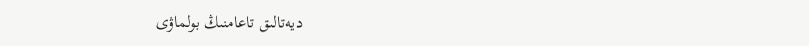ديەتالىق تاعامنىڭ بولماۋى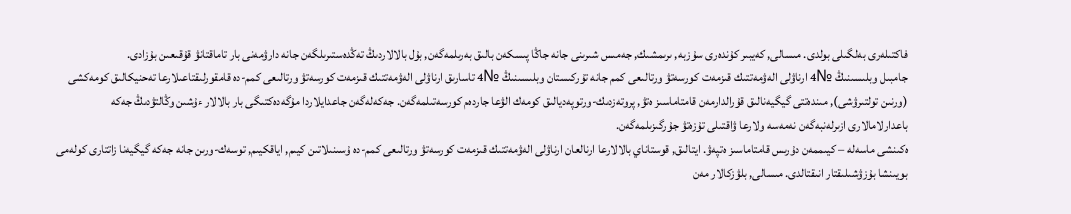فاكتىلەرى بەلگىلى بولدى. مىسالى, كەيبىر كۇندەرى سۇزبە, ىرىمشىك, جەمىس شىرىنى جانە جاڭا پىسكەن بالىق بەرىلمەگەن, بۇل بالالاردىڭ تەڭدەستىرىلگەن جانە دارۋمەنى بار تاماقتانۋ قۇقىعىن بۇزادى.
جامبىل وبلىسىنىڭ №4 ارناۋلى الەۋمەتتىك قىزمەت كورسەتۋ ورتالىعى كمم جانە تۇركىستان وبلىسىنىڭ №4 تاسارىق ارناۋلى الەۋمەتتىك قىزمەت كورسەتۋ ورتالىعى كمم-دە قامقورلىقتاعىلارعا تەحنيكالىق كومەكشى (ورنىن تولتىرۋشى), مىندەتتى گيگيەنالىق قۇرالدارمەن قامتاماسىز ەتۋ, پروتەزدىك-ورتوپەديالىق كومەك الۋعا جاردەم كورسەتىلمەگەن. جەكەلەگەن جاعدايلاردا مۇگەدەكتىگى بار بالالار ءۇشىن وڭالتۋدىڭ جەكە باعدارلامالارى ازىرلەنبەگەن نەمەسە ولارعا ۋاقتىلى تۇزەتۋ جۇرگىزىلمەگەن.
ەكىنشى ماسەلە – كيىممەن دۇرىس قامتاماسىز ەتپەۋ. ايتالىق, قوستاناي بالالارعا ارنالعان ارناۋلى الەۋمەتتىك قىزمەت كورسەتۋ ورتالىعى كمم-دە ۇسىنىلاتىن كيىم, اياقكيىم, توسەك-ورىن جانە جەكە گيگيەنا زاتتارى كولەمى بويىنشا بۇزۋشىلىقتار انىقتالدى. مىسالى, بلۋزكالار مەن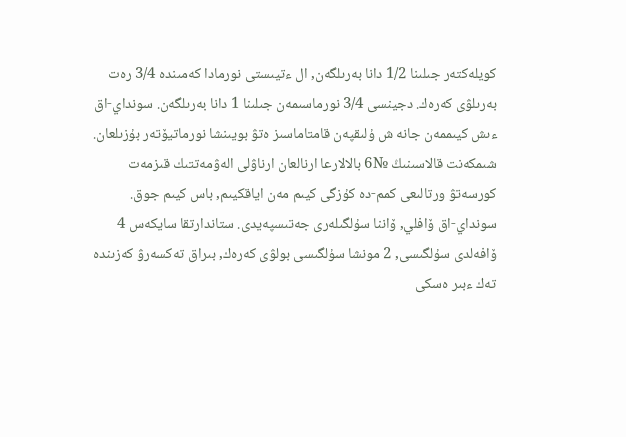كويلەكتەر جىلىنا 1/2 دانا بەرىلگەن, ال ءتيىستى نورمادا كەمىندە 3/4 رەت بەرىلۋى كەرەك. دجينسى 3/4 نورماسىمەن جىلىنا 1 دانا بەرىلگەن. سونداي-اق ءىش كيىممەن جانە ش ۇلىقپەن قامتاماسىز ەتۋ بويىنشا نورماتيۆتەر بۇزىلعان. شىمكەنت قالاسىنىڭ №6 بالالارعا ارنالعان ارناۋلى الەۋمەتتىك قىزمەت كورسەتۋ ورتالىعى كمم-دە كۇزگى كيىم مەن اياقكيىم, باس كيىم جوق. سونداي-اق ۆافلي, ۆاننا سۇلگىلەرى جەتىسپەيدى. ستاندارتقا سايكەس 4 ۆافەلدى سۇلگىسى, 2 مونشا سۇلگىسى بولۋى كەرەك, بىراق تەكسەرۋ كەزىندە تەك ءبىر ەسكى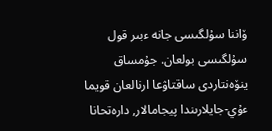ۆاننا سۇلگىسى جانە ءبىر قول سۇلگىسى بولعان. جۇمساق ينۆەنتاردى ساقتاۋعا ارنالعان قويما ءۇي-جايلارىندا پيجامالار, دارەتحانا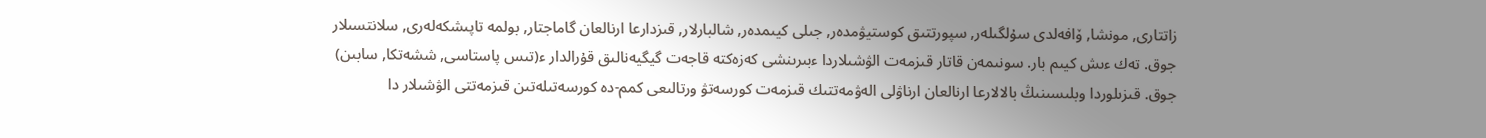زاتتارى, مونشا, ۆافەلدى سۇلگىلەر, سپورتتىق كوستيۋمدەر, جىلى كيىمدەر, شالبارلار, قىزدارعا ارنالعان گاماجتار, بولمە تاپىشكەلەرى, سلانتسىلار جوق. تەك ءىش كيىم بار. سونىمەن قاتار قىزمەت الۋشىلاردا ءبىرىنشى كەزەكتە قاجەت گيگيەنالىق قۇرالدار ء(تىس پاستاسى, ششەتكا, سابىن) جوق. قىزىلوردا وبلىسىنىڭ بالالارعا ارنالعان ارناۋلى الەۋمەتتىك قىزمەت كورسەتۋ ورتالىعى كمم-دە كورسەتىلەتىن قىزمەتتى الۋشىلار دا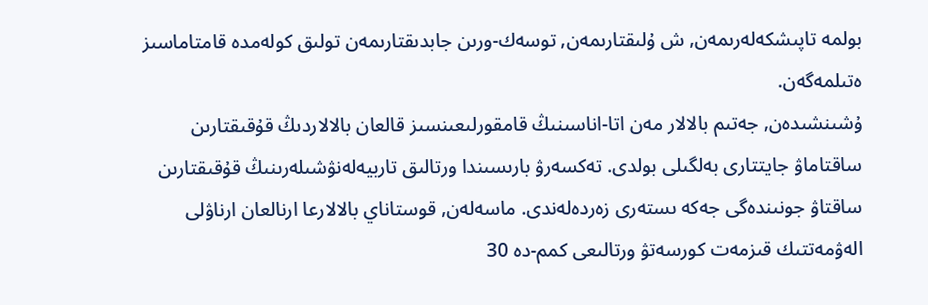بولمە تاپىشكەلەرىمەن, ش ۇلىقتارىمەن, توسەك-ورىن جابدىقتارىمەن تولىق كولەمدە قامتاماسىز ەتىلمەگەن.
ۇشىنشىدەن, جەتىم بالالار مەن اتا-اناسىنىڭ قامقورلىعىنسىز قالعان بالالاردىڭ قۇقىقتارىن ساقتاماۋ جايتتارى بەلگىلى بولدى. تەكسەرۋ بارىسىندا ورتالىق تاربيەلەنۋشىلەرىنىڭ قۇقىقتارىن ساقتاۋ جونىندەگى جەكە ىستەرى زەردەلەندى. ماسەلەن, قوستاناي بالالارعا ارنالعان ارناۋلى الەۋمەتتىك قىزمەت كورسەتۋ ورتالىعى كمم-دە 30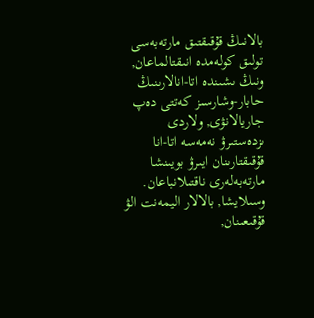بالانىڭ قۇقىقتىق مارتەبەسى تولىق كولەمدە انىقتالماعان, ونىڭ ىشىندە اتا-انالارىنىڭ حابار-وشارسىز كەتتى دەپ جاريالانۋى, ولاردى ىزدەستىرۋ نەمەسە اتا-انا قۇقىقتارىنان ايىرۋ بويىنشا مارتەبەلەرى ناقتىلانباعان. وسىلايشا, بالالار اليمەنت الۋ قۇقىعىنان,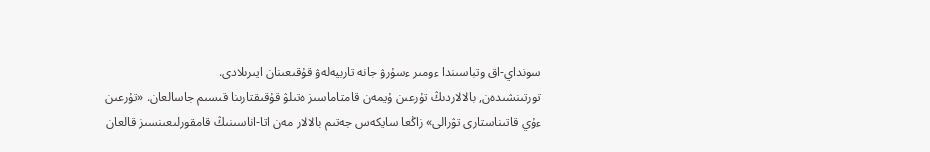سونداي-اق وتباسىندا ءومىر ءسۇرۋ جانە تاربيەلەۋ قۇقىعىنان ايىرىلادى.
تورتىنشىدەن, بالالاردىڭ تۇرعىن ۇيمەن قامتاماسىز ەتىلۋ قۇقىقتارىنا قىسىم جاسالعان. «تۇرعىن ءۇي قاتىناستارى تۋرالى» زاڭعا سايكەس جەتىم بالالار مەن اتا-اناسىنىڭ قامقورلىعىنسىز قالعان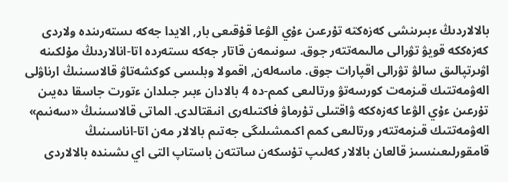بالالاردىڭ ءبىرىنشى كەزەكتە تۇرعىن ءۇي الۋعا قۇقىعى بار, الايدا جەكە ىستەرىندە ولاردى كەزەككە قويۋ تۋرالى مالىمەتتەر جوق. سونىمەن قاتار جەكە ىستەردە اتا-انالاردىڭ مۇلكىنە اۋىرتپالىق سالۋ تۋرالى اقپارات جوق. ماسەلەن, اقمولا وبلىسى كوكشەتاۋ قالاسىنىڭ ارناۋلى الەۋمەتتىك قىزمەت كورسەتۋ ورتالىعى كمم-دە 4 بالادان ءبىر جىلدان ءتورت جاسقا دەيىن تۇرعىن ءۇي الۋعا كەزەككە ۋاقتىلى تۇرماۋ فاكتىلەرى انىقتالدى. الماتى قالاسىنىڭ «سەنىم» الەۋمەتتىك قىزمەتتەر ورتالىعى كمم اكىمشىلىگى جەتىم بالالار مەن اتا-اناسىنىڭ قامقورلىعىنسىز قالعان بالالار كەلىپ تۇسكەن ساتتەن باستاپ التى اي ىشىندە بالالاردى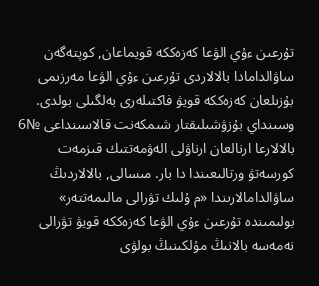تۇرعىن ءۇي الۋعا كەزەككە قويماعان, كوپتەگەن ساۋالدامادا بالالاردى تۇرعىن ءۇي الۋعا مەرزىمى بۇزىلعان كەزەككە قويۋ فاكتىلەرى بەلگىلى بولدى. وسىنداي بۇزۋشىلىقتار شىمكەنت قالاسىنداعى №6 بالالارعا ارنالعان ارناۋلى الەۋمەتتىك قىزمەت كورسەتۋ ورتالىعىندا دا بار. مىسالى, بالالاردىڭ ساۋالدامالارىندا «م ۇلىك تۋرالى مالىمەتتەر» بولىمىندە تۇرعىن ءۇي الۋعا كەزەككە قويۋ تۋرالى نەمەسە بالانىڭ مۇلكىنىڭ بولۋى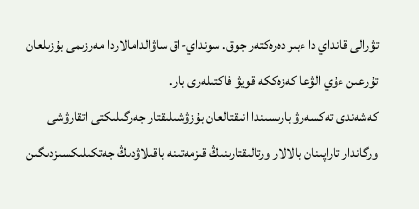تۋرالى قانداي دا ءبىر دەرەكتەر جوق. سونداي-اق ساۋالدامالاردا مەرزىمى بۇزىلعان تۇرعىن ءۇي الۋعا كەزەككە قويۋ فاكتىلەرى بار.
كەشەندى تەكسەرۋ بارىسىندا انىقتالعان بۇزۋشىلىقتار جەرگىلىكتى اتقارۋشى ورگاندار تاراپىنان بالالار ورتالىقتارىنىڭ قىزمەتىنە باقىلاۋدىڭ جەتكىلىكسىزدىگىن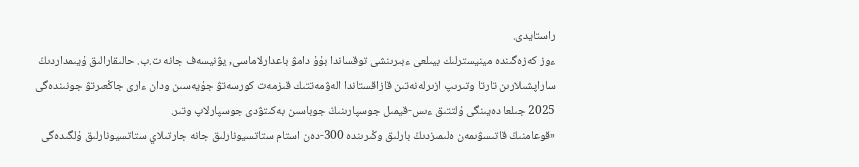راستايدى.
ءوز كەزەگىندە مينيسترلىك بيىلعى ءبىرىنشى توقساندا بۇۇ دامۋ باعدارلاماسى, يۋنيسەف جانە ت.ب. حالىقارالىق ۇيىمداردىڭ ساراپشىلارىن تارتا وتىرىپ ازىرلەنەتىن قازاقستاندا الەۋمەتتىك قىزمەت كورسەتۋ جۇيەسىن ودان ءارى جاڭعىرتۋ جونىندەگى 2025 جىلعا دەيىنگى ۇلتتىق ءىس-قيمىل جوسپارىنىڭ جوباسىن بەكىتۋدى جوسپارلاپ وتىر.
«قوعامنىڭ قاتىسۋىمەن ەلىمىزدىڭ بارلىق وڭىرىندە 300-دەن استام ستاتسيونارلىق جانە جارتىلاي ستاتسيونارلىق ۇلگىدەگى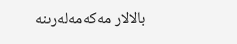بالالار مەكەمەلەرىنە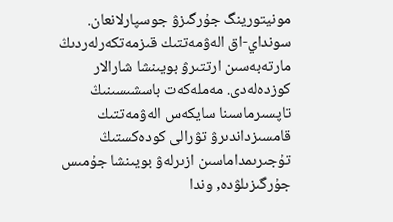مونيتورينگ جۇرگىزۋ جوسپارلانعان. سونداي-اق الەۋمەتتىك قىزمەتكەرلەردىڭ مارتەبەسىن ارتتىرۋ بويىنشا شارالار كوزدەلەدى. مەملەكەت باسشىسىنىڭ تاپسىرماسىنا سايكەس الەۋمەتتىك قامسىزداندىرۋ تۋرالى كودەكستىڭ تۇجىرىمداماسىن ازىرلەۋ بويىنشا جۇمىس جۇرگىزىلۋدە, وندا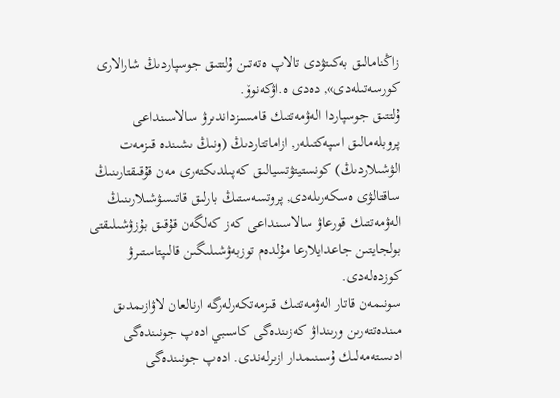زاڭنامالىق بەكىتۋدى تالاپ ەتەتىن ۇلتتىق جوسپاردىڭ شارالارى كورسەتىلەدى», دەدى ە.اۋكەنوۆ.
ۇلتتىق جوسپاردا الەۋمەتتىك قامسىزداندىرۋ سالاسىنداعى پروبلەمالىق اسپەكتىلەر, ازاماتتاردىڭ (ونىڭ ىشىندە قىزمەت الۋشىلاردىڭ) كونستيتۋتسيالىق كەپىلدىكتەرى مەن قۇقىقتارىنىڭ ساقتالۋى ەسكەرىلەدى, پروتسەستىڭ بارلىق قاتىسۋشىلارىنىڭ الەۋمەتتىك قورعاۋ سالاسىنداعى كەز كەلگەن قۇقىق بۇزۋشىلىقتى بولجايتىن جاعدايلارعا مۇلدەم توزبەۋشىلىگىن قالىپتاستىرۋ كوزدەلەدى.
سونىمەن قاتار الەۋمەتتىك قىزمەتكەرلەرگە ارنالعان لاۋازىمدىق مىندەتتەرىن ورىنداۋ كەزىندەگى كاسىبي ادەپ جونىندەگى ادىستەمەلىك ۇسىنىمدار ازىرلەندى. ادەپ جونىندەگى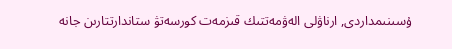ۇسىنىمداردى, ارناۋلى الەۋمەتتىك قىزمەت كورسەتۋ ستاندارتتارىن جانە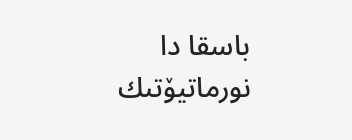باسقا دا نورماتيۆتىك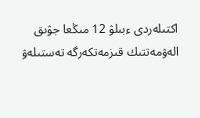اكتىلەردى ءبىلۋ 12 مىڭعا جۋىق الەۋمەتتىك قىزمەتكەرگە تەستىلەۋ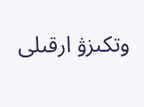وتكىزۋ ارقىلى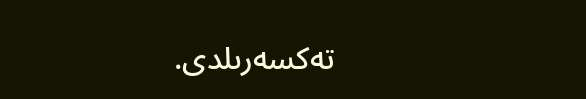تەكسەرىلدى.